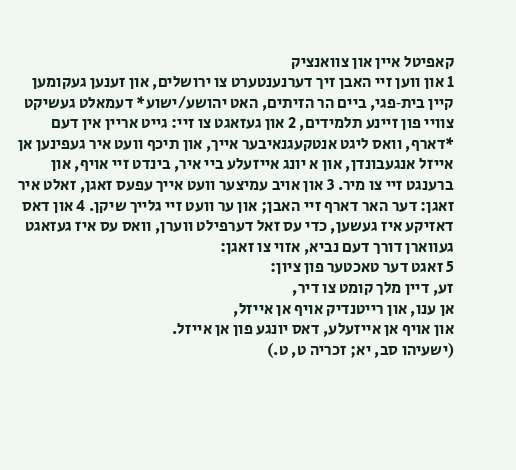קאפיטל איין און צוואנציק
1 און ווען זיי האבן זיך דערנענטערט צו ירושלים, און זענען געקומען קיין בית‑פגי, ביים הר הזיתים, האט יהושע/ישוע* דעמאלט געשיקט צוויי פון זיינע תלמידים, 2 און געזאגט צו זיי: גייט אריין אין דעם *דארף, וואס ליגט אנטקעגנאיבער אייך, און תיכף וועט איר געפינען אן אייזל אנגעבונדן, און א יונג אייזעלע ביי איר, בינדט זיי אויף, און ברענגט זיי צו מיר. 3 און אויב עמיצער וועט אייך עפעס זאגן, זאלט איר זאגן: דער האר דארף זיי האבן; און ער וועט זיי גלייך שיקן. 4 און דאס דאזיקע איז געשען, כדי עס זאל דערפילט ווערן, וואס עס איז געזאגט געווארן דורך דעם נביא, אזוי צו זאגן:
5 זאגט דער טאכטער פון ציון:
זע, דיין מלך קומט צו דיר,
אן ענו, און רייטנדיק אויף אן אייזל,
און אויף אן אייזעלע, דאס יונגע פון אן אייזל.
(ישעיהו סב, יא; זכריה ט, ט.)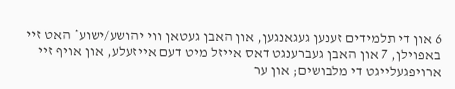6 און די תלמידים זענען געגאנגען, און האבן געטאן ווי יהושע/ישוע* האט זיי באפוילן, 7 און האבן געברענגט דאס אייזל מיט דעם אייזעלע, און אויף זיי ארויפגעלייגט די מלבושים; און ער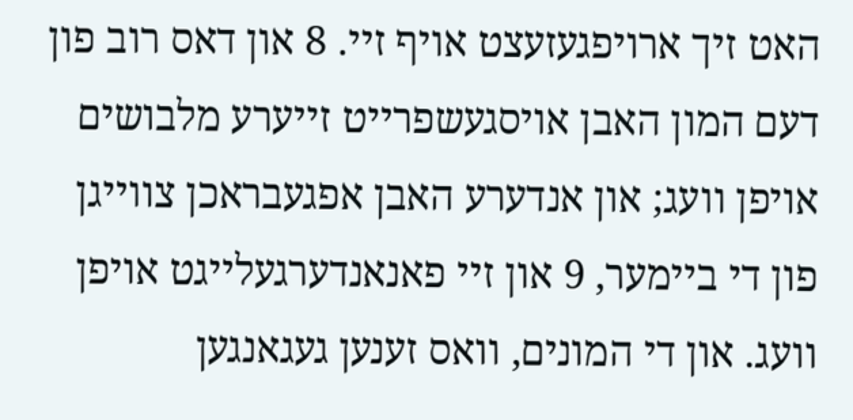האט זיך ארויפגעזעצט אויף זיי. 8 און דאס רוב פון דעם המון האבן אויסגעשפרייט זייערע מלבושים אויפן וועג; און אנדערע האבן אפגעבראכן צווייגן פון די ביימער, 9 און זיי פאנאנדערגעלייגט אויפן וועג. און די המונים, וואס זענען געגאנגען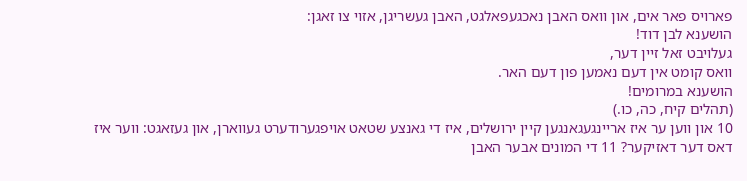פארויס פאר אים, און וואס האבן נאכגעפאלגט, האבן געשריגן, אזוי צו זאגן:
הושענא לבן דוד!
געלויבט זאל זיין דער,
וואס קומט אין דעם נאמען פון דעם האר.
הושענא במרומים!
(תהלים קיח, כה, כו.)
10 און ווען ער איז אריינגעגאנגען קיין ירושלים, איז די גאנצע שטאט אויפגערודערט געווארן, און געזאגט: ווער איז דאס דער דאזיקער? 11 די המונים אבער האבן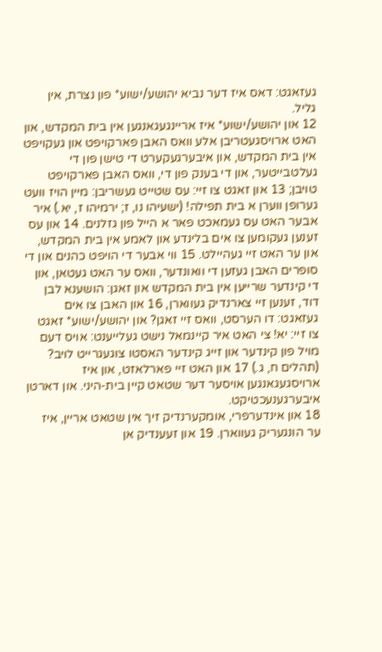געזאגט: דאס איז דער נביא יהושע/ישוע* פון נצרת, אין גליל.
12 און יהושע/ישוע* איז אריינגעגאנגען אין בית המקדש, און האט ארויסגעטריבן אלע וואס האבן פארקויפט און געקויפט אין בית המקדש, און איבערגעקערט די טישן פון די געלטבייטער, און די בענק פון די, וואס האבן פארקויפט טויבן; 13 און זאגט צו זיי: עס שטייט געשריבן: מיין הויז וועט גערופן ווערן א בית תפילה! (ישעיהו נו, ז; ירמיהו ז, יא.) איר אבער האט עס געמאכט פאר א הייל פון גזלנים. 14 און עס זענען געקומען צו אים בלינדע און לאמע אין בית המקדש, און ער האט זיי געהיילט. 15 ווי אבער די הויפט כהנים און די סופרים האבן געזען די וואונדער, וואס ער האט געטאן, און די קינדער שרייען אין בית המקדש און זאגן: הושענא לבן דוד, זענען זיי צארנדיק געווארן, 16 און האבן צו אים געזאגט: דו הערסט, וואס זיי זאגן? און יהושע/ישוע* זאגט צו זיי: יא! צי האט איר קיינמאל נישט געלייענט: אויס דעם מויל פון קינדער און זייג קינדער האסטו צוגעגרייט לויב? (תהלים ח, ג.) 17 און האט זיי פארלאזט, און איז ארויסגעגאנגען אויסער דער שטאט קיין בית‑היני. און דארטן איבערגענעכטיקט.
18 און אינדערפרי, אומקערנדיק זיך אין שטאט אריין, איז ער הונגעריק געווארן. 19 און זעענדיק אן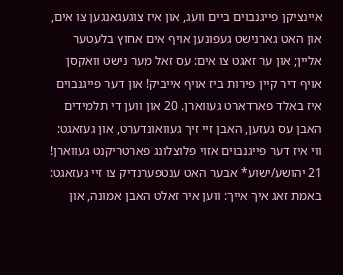איינציקן פייגנבוים ביים וועג, און איז צוגעגאנגען צו אים, און האט גארנישט געפונען אויף אים אחוץ בלעטער אליין; און ער זאגט צו אים: עס זאל מער נישט וואקסן אויף דיר קיין פירות ביז אויף אייביק! און דער פייגנבוים איז באלד פארדארט געווארן. 20 און ווען די תלמידים האבן עס געזען, האבן זיי זיך געוואונדערט, און געזאגט: ווי איז דער פייגנבוים אזוי פלוצלונג פארטריקנט געווארן! 21 יהושע/ישוע* אבער האט ענטפערנדיק צו זיי געזאגט: באמת זאג איך אייך: ווען איר זאלט האבן אמונה, און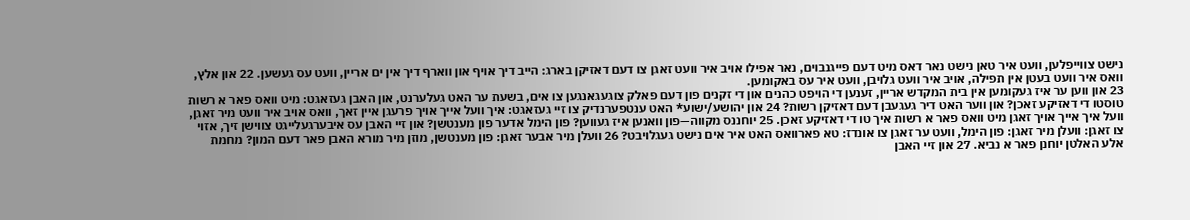נישט צווייפלען, וועט איר טאן נישט נאר דאס מיט דעם פייגנבוים, נאר אפילו אויב איר וועט זאגן צו דעם דאזיקן בארג: הייב דיך אויף און ווארף דיך אין ים אריין, וועט עס געשען. 22 און אלץ, וואס איר וועט בעטן אין תפילה, אויב איר וועט גלויבן, וועט איר עס באקומען.
23 און ווען ער איז געקומען אין בית המקדש אריין, זענען די הויפט כהנים און די זקנים פון דעם פאלק צוגעגאנגען צו אים, בשעת ער האט געלערנט, און האבן געזאגט: מיט וואס פאר א רשות טוסטו די דאזיקע זאכן? און ווער האט דיר געגעבן דעם דאזיקן רשות? 24 און יהושע/ישוע* האט ענטפערנדיק צו זיי געזאגט: איך וועל אייך אויך פרעגן איין זאך, וואס אויב איר וועט מיר זאגן, וועל איך אייך אויך זאגן מיט וואס פאר א רשות איך טו די דאזיקע זאכן. 25 יוחננס מקווה—פון וואנען איז געווען? פון הימל אדער פון מענטשן? און זיי האבן עס איבערגעלייגט צווישן זיך, אזוי צו זאגן: וועלן מיר זאגן: פון הימל, וועט ער זאגן צו אונדז: טא פארוואס האט איר אים נישט געגלויבט? 26 וועלן מיר אבער זאגן: פון מענטשן, מוזן מיר מורא האבן פאר דעם המון? מחמת אלע האלטן יוחנן פאר א נביא. 27 און זיי האבן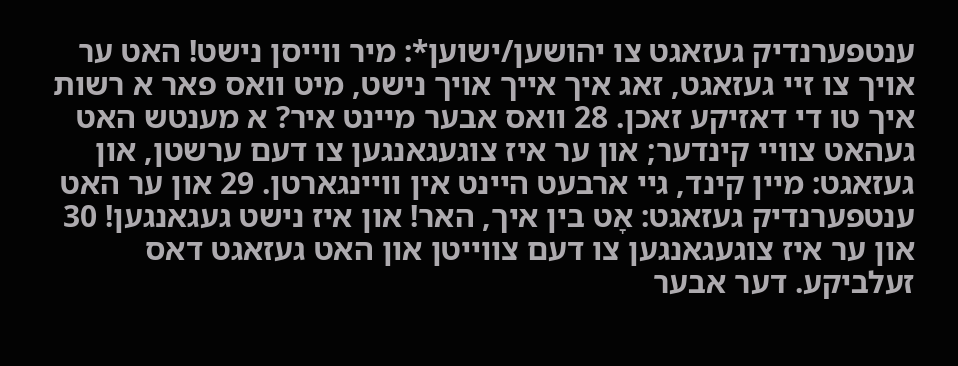ענטפערנדיק געזאגט צו יהושען/ישוען*: מיר ווייסן נישט! האט ער אויך צו זיי געזאגט, זאג איך אייך אויך נישט, מיט וואס פאר א רשות איך טו די דאזיקע זאכן. 28 וואס אבער מיינט איר? א מענטש האט געהאט צוויי קינדער; און ער איז צוגעגאנגען צו דעם ערשטן, און געזאגט: מיין קינד, גיי ארבעט היינט אין וויינגארטן. 29 און ער האט ענטפערנדיק געזאגט: אָט בין איך, האר! און איז נישט געגאנגען! 30 און ער איז צוגעגאנגען צו דעם צווייטן און האט געזאגט דאס זעלביקע. דער אבער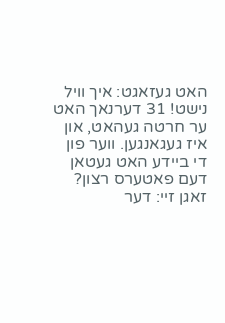האט געזאגט: איך וויל נישט! 31 דערנאך האט ער חרטה געהאט, און איז געגאנגען. ווער פון די ביידע האט געטאן דעם פאטערס רצון? זאגן זיי: דער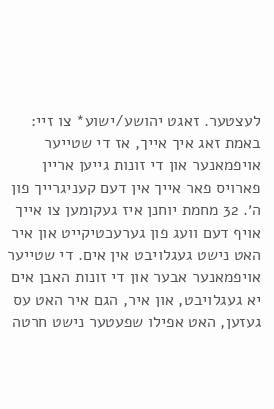לעצטער. זאגט יהושע/ישוע* צו זיי: באמת זאג איך אייך, אז די שטייער אויפמאנער און די זונות גייען אריין פארויס פאר אייך אין דעם קעניגרייך פון ה׳. 32 מחמת יוחנן איז געקומען צו אייך אויף דעם וועג פון גערעכטיקייט און איר האט נישט געגלויבט אין אים. די שטייער אויפמאנער אבער און די זונות האבן אים יא געגלויבט, און איר, הגם איר האט עס געזען, האט אפילו שפעטער נישט חרטה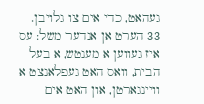געהאט, כדי אים צו גלויבן.
33 הערט אן אנדער משל: עס איז געווען א מענטש, א בעל הבית, וואס האט געפלאנצט א וויינגארטן, און האט אים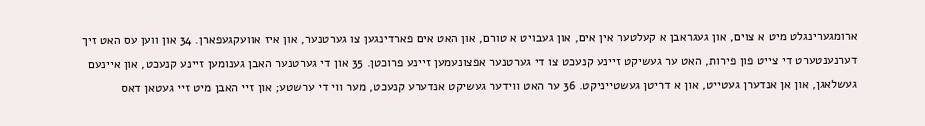ארומגערינגלט מיט א צוים, און געגראבן א קעלטער אין אים, און געבויט א טורם, און האט אים פארדינגען צו גערטנער, און איז אוועקגעפארן. 34 און ווען עס האט זיך דערנענטערט די צייט פון פירות, האט ער געשיקט זיינע קנעכט צו די גערטנער אפצונעמען זיינע פרוכטן. 35 און די גערטנער האבן גענומען זיינע קנעכט, און איינעם געשלאגן, און אן אנדערן געטייט, און א דריטן געשטייניקט. 36 ער האט ווידער געשיקט אנדערע קנעכט, מער ווי די ערשטע; און זיי האבן מיט זיי געטאן דאס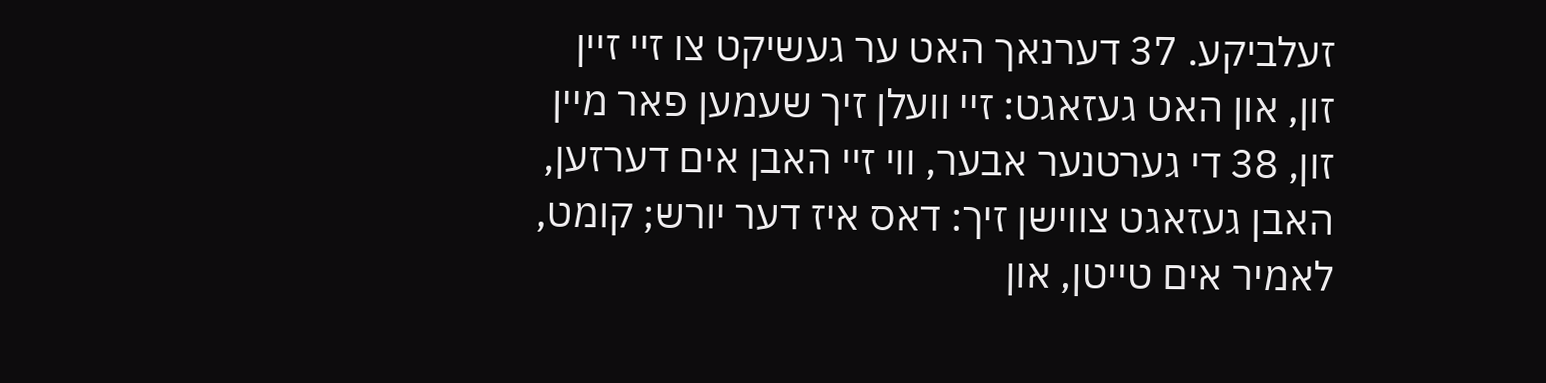זעלביקע. 37 דערנאך האט ער געשיקט צו זיי זיין זון, און האט געזאגט: זיי וועלן זיך שעמען פאר מיין זון, 38 די גערטנער אבער, ווי זיי האבן אים דערזען, האבן געזאגט צווישן זיך: דאס איז דער יורש; קומט, לאמיר אים טייטן, און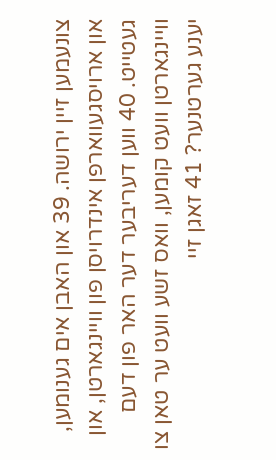צונעמען זיין ירושה. 39 און האבן אים גענומען, און ארויסגעווארפן אינדרויסן פון וויינגארטן, און געטייט. 40 ווען דעריבער דער האר פון דעם וויינגארטן וועט קומען, וואס זשע וועט ער טאן צו יענע גערטנער? 41 זאגן זיי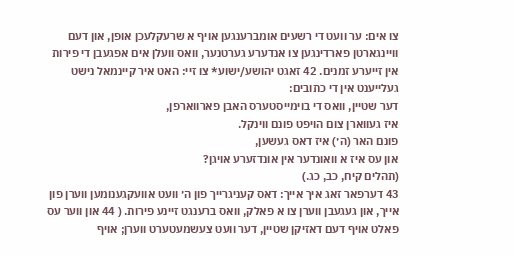צו אים: ער וועט די רשעים אומברענגען אויף א שרעקלעכן אופן, און דעם וויינגארטן פארדינגען צו אנדערע גערטנער, וואס וועלן אים אפגעבן די פירות אין זייערע זמנים. 42 זאגט יהושע/ישוע* צו זיי: האט איר קיינמאל נישט געלייענט אין די כתובים:
דער שטיין, וואס די בוימייסטערס האבן פארווארפן,
איז געווארן צום הויפט פונם ווינקל.
פונם האר (ה׳) איז דאס געשען,
און עס איז א וואונדער אין אונדזערע אויגן?
(תהלים קיח, כב, כג.)
43 דערפאר זאג איך אייך: דאס קעניגרייך פון ה׳ וועט אוועקגענומען ווערן פון אייך, און געגעבן ווערן צו א פאלק, וואס ברענגט זיינע פירות. ( 44 און ווער עס פאלט אויף דעם דאזיקן שטיין, דער וועט צעשמעטערט ווערן; אויף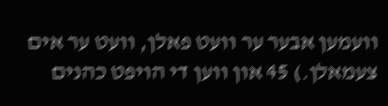וועמען אבער ער וועט פאלן, וועט ער אים צעמאלן.) 45 און ווען די הויפט כהנים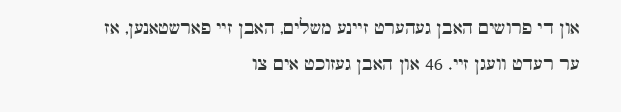און די פרושים האבן געהערט זיינע משלים, האבן זיי פארשטאנען, אז ער רעדט וועגן זיי. 46 און האבן געזוכט אים צו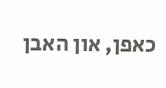כאפן, און האבן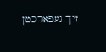זיך געפארכטן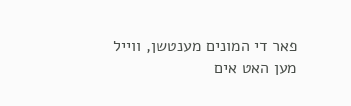פאר די המונים מענטשן, ווייל מען האט אים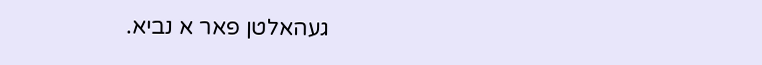געהאלטן פאר א נביא.